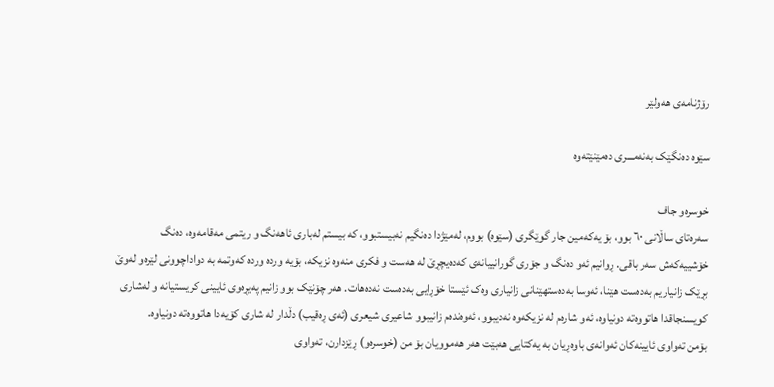رۆژنامەی ھەولێر

سێوە دەنگێک بەنەمـــری دەمێنێتەوە

خوسره‌و جاف
سەرەتای ساڵانی ٦٠ بوو، بۆ یەکەمین جار گوێگری (سێوە) بووم، لەمێژدا دەنگیم نەبیستبوو، کە بیستم لەباری ئاھەنگ و ریتمی مەقامەوە، دەنگ خۆشییەکەش سەر باقی. ڕوانیم ئەو دەنگ و جۆری گورانییانەی کەدەیچڕێ لە ھەست و فکری منەوە نزیکە، بۆیە وردە وردە کەوتمە بە دواداچوونی لێرەو لەوێ بڕێک زانیاریم بەدەست ھێنا، ئەوسا بەدەستھێنانی زانیاری وەک ئێستا خۆڕایی بەدەست نەدەھات. ھەر چۆنێک بوو زانیم پەیڕەوی ئایینی کریستیانە و لەشاری کویسنجاقدا ھاتووەتە دونیاوە، ئەو شارەم لە نزیکەوە نەدیبوو، ئەوەندەم زانیبوو شاعیری شیعری (ئەی ڕەقیب) دڵدار لە شاری کۆیەدا ھاتووەتە دونیاوە.
بۆمن تەواوی ئایینەکان ئەوانەی باوەڕیان بە یەکتایی ھەبێت ھەر ھەموویان بۆ من (خوسرەو) ڕێزدارن، تەواوی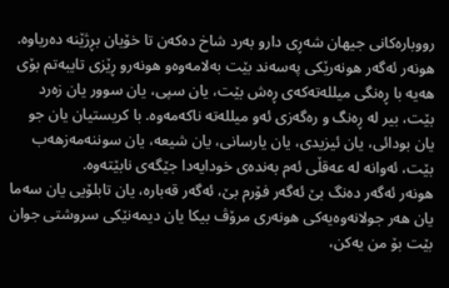رووبارەکانی جیھان شەڕی دارو بەرد شاخ دەکەن تا خۆیان بڕژێنە دەریاوە. ھونەر ئەگەر ھونەرێکی پەسەند بێت بەلامەوەو ھونەرو ڕێزی تایبەتم بۆی ھەیە با ڕەنگی میللەتەکەی ڕەش بێت، یان سپی، یان سوور یان زەرد بێت، بیر لە ڕەنگ و رەگەزی ئەو میللەتە ناکەمەوە. با کریستیان یان جو یان بودائی، یان ئیزیدی، یان یارسانی، یان شیعە، یان سوننەمەزھەب بێت، ئەوانە لە عەقڵی ئەم بەندەی خودایەدا جێگەی نابێتەوە.
ھونەر ئەگەر دەنگ بێ ئەگەر فۆرم بێ، ئەگەر قەبارە، یان تابلۆیی یان سەما یان ھەر جولانەوەیەکی ھونەری مرۆڤ بیکا یان دیمەنێکی سروشتی جوان بێت بۆ من یەکن،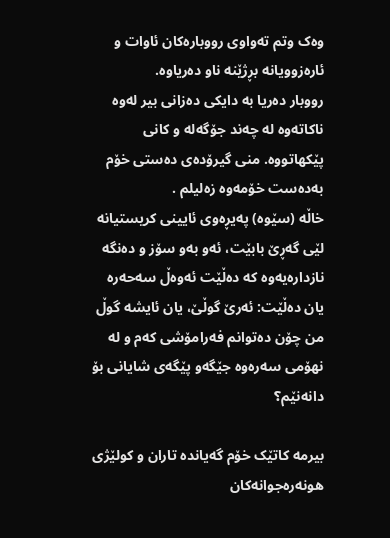وەک وتم تەواوی رووبارەکان ئاوات و ئارەزوویانە بڕژێنە ناو دەریاوە.
رووبار دەریا بە دایکی دەزانی بیر لەوە ناکاتەوە لە چەند جۆگەلە و کانی پێکھاتووە. منی گیرۆدەی دەستی خۆم بەدەست خۆمەوە زەلیلم .
خاڵە (سێوە) پەیڕەوی ئایینی کریستیانە لێی گەڕێ بابێت، ئەو بەو سۆز و دەنگە نازدارەیەوە کە دەڵێت ئەوەڵ سەحەرە
یان دەڵێت: ئەرێ گوڵێ، یان ئایشە گوڵ
من چۆن دەتوانم فەرامۆشی کەم و لە نھۆمی سەرەوە جێگەو پێگەی شایانی بۆ دانه‌نێم؟

بیرمە کاتێک خۆم گەیاندە تاران و کولێژی ھونەرەجوانەکان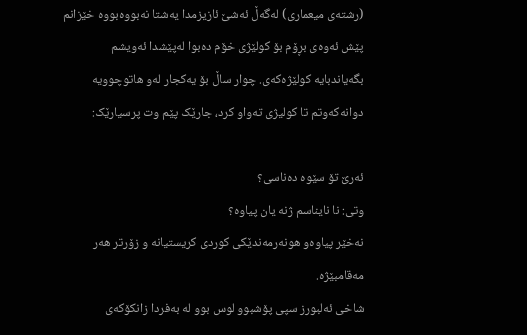(رشتەی میعماری) لەگەڵ ئەشێ ئازیزمدا یەشتا نەبووه‌بووە خێزانم پێش ئەوەی بڕۆم بۆ کولێژی خۆم دەبوا لەپێشدا ئەویشم بگەیاندبایە کولێژەکەی. چوار ساڵ بۆ یەکجار لەو ھاتوچوویە دوانەکەوتم تا کولیژی تەواو کرد، جارێک پێم وت پرسیارێک:

ئەرێ تۆ سێوە دەناسی؟
وتی: نا نایناسم ژنە یان پیاوە؟
نەخێر پیاوەو ھونەرمەندێکی کوردی کریستیانە و زۆرتر ھەر مەقامبێژە.
شاخی ئەلبورز سپی پۆشبوو لوس بوو لە بەفردا زانکۆکەی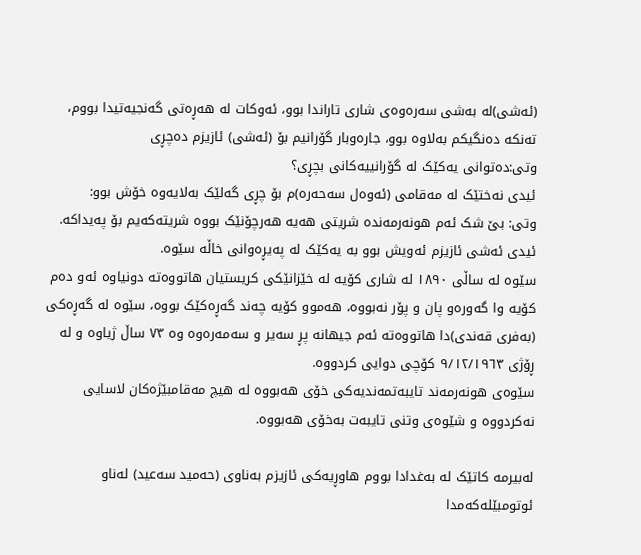(ئەشی)لە بەشی سەرەوەی شاری تاراندا بوو، ئەوکات لە ھەڕەتی گەنجیەتیدا بووم، تەنکە دەنگیکم بەلاوە بوو، جارەوبار گۆرانیم بۆ (ئەشی) ئازیزم دەچڕی
وتی:دەتوانی یەکێک لە گۆرانییەکانی بچڕی؟
ئیدی نەختێک لە مەقامی (ئەوەل سەحەرە)م بۆ چڕی گەلێک بەلایەوە خۆش بوو:
وتی: بێ شک ئەم ھونەرمەندە شریتی ھەیە ھەرچۆنێک بووە شریتەکەیم بۆ پەیداکە.
ئیدی ئەشی ئازیزم ئەویش بوو بە یەکێک لە پەیڕەوانی خاڵە سێوە.
سێوە لە ساڵی ١٨٩٠ لە شاری کۆیە لە خێزانێکی کریستیان ھاتووەتە دونیاوە ئەو دەم کۆیە وا گەورەو پان و پۆر نەبووە، ھەموو کۆیە چەند گەڕەکێک بووە، سێوە لە گەڕەکی (بەفری قەندی)دا ھاتووەتە ئەم جیھانە پڕ سەیر و سەمەرەوە وە ٧٣ ساڵ ژیاوە و لە ڕۆژی ٩/١٢/١٩٦٣ کۆچی دوایی کردووە.
سێوەی ھونەرمەند تایبەتمەندیەکی خۆی ھەبووە لە ھیچ مەقامبێژەکان لاسایی نەکردووە و شێوەی وتنی تایبەت بەخۆی هەبووە.

لەبیرمە کاتێک لە بەغدادا بووم ھاوڕیەکی ئازیزم بەناوی (حەمید سەعید) لەناو ئوتومبێلەکەمدا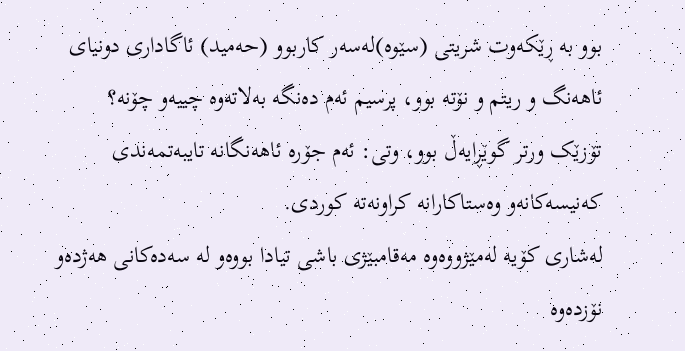بوو بە ڕێکەوت شریتی (سێوە)لەسەر کاربوو (حەمید) ئاگاداری دونیای ئاھەنگ و ریتم و نۆتە بوو، پرسیم ئەم دەنگە بەلاتەوە چییەو چۆنە؟
تۆزێک ورتر گوێڕایەڵ بوو، وتی: ئەم جۆرە ئاھەنگانە تایبەتمەندی کەنیسەکانەو وەستاکارانە کراونەتە کوردی.
لەشاری کۆیە لەمێژووەوە مەقامبێژی باشی تیادا بووەو لە سەدەکانی ھەژدەو نۆزدەوە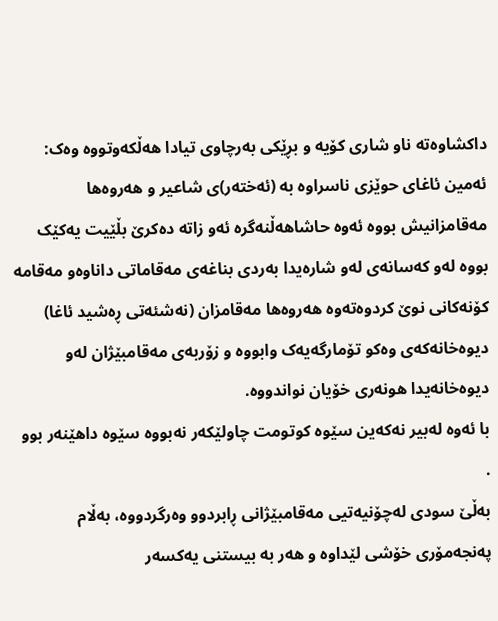داکشاوەتە ناو شاری کۆیە و بڕێکی بەرچاوی تیادا ھەڵکەوتووە وەک: ئەمین ئاغای حوێزی ناسراوە بە (ئەختەر)ی شاعیر و ھەروەھا مەقامزانیش بووە ئەوە حاشاھەڵنەگرە ئەو زاتە دەکرێ بڵێیت یەکێک بووە لەو کەسانەی لەو شارەیدا بەردی بناغەی مەقاماتی داناوەو مەقامە کۆنەکانی نوێ کردوەتەوە ھەروەھا مەقامزان (نەشئەتی ڕەشید ئاغا) دیوەخانەکەی وەکو تۆمارگەیەک وابووە و زۆربەی مەقامبێژان لەو دیوەخانەیدا ھونەری خۆیان نواندووە.
با ئەوە لەبیر نەکەین سێوە کوتومت چاولێکەر نەبووە سێوە داھێنەر بوو .
بەڵێ سودی لەچۆنیەتیی مەقامبێژانی ڕابردوو وەرگردووه‌، بەڵام پەنجەمۆری خۆشی لێداوە و ھەر بە بیستنی یەکسەر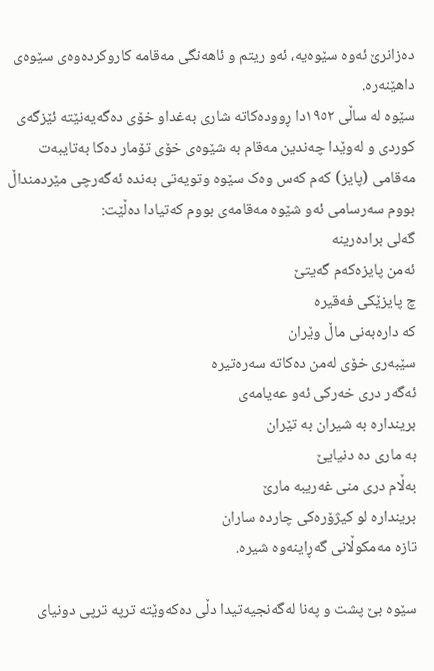دەزانرێ ئەوە سێوەیە، ئەو ریتم و ئاھەنگی مەقامە کاروکردەوەی سێوەی داھێنەرە.
سێوە لە ساڵی ١٩٥٢دا ڕوودەکاتە شاری بەغداو خۆی دەگەیەنێتە ئێزگەی کوردی و لەوێدا چەندین مەقام بە شێوەی خۆی تۆمار دەکا بەتایبەت مەقامی (پایز) کەم کەس وەک سێوە وتویەتی بەندە ئەگەرچی مێردمنداڵ بووم سەرسامی ئەو شێوە مەقامەی بووم کەتیادا دەڵێت:
گەلی برادەرینە
ئەمن پایزەکەم گەیتێ
چ پایزێکی فەقیرە
کە دارەبەنی ماڵ وێران
سێبەری خۆی لەمن دەکاتە سەرەتیرە
ئەگەر دری خەرکی ئەو عەیامەی
بریندارە بە شیران بە تێران
بە ماری دە دنیایێ
بەڵام دری منی غەریبە مارێ
بریندارە لو کیژۆرەکی چاردە ساران
تازە مەمکوڵانی گەڕاینەوە شیرە.

سێوە بێ پشت و پەنا لەگەنجیەتیدا دڵی دەکەوێتە ترپە ترپی دونیای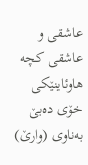عاشقی و عاشقی کچە ھاوئاینێکی خۆی دەبێ بەناوی (وارێ)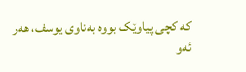کە کچی پیاوێک بووە بەناوی یوسف، ھەر ئەو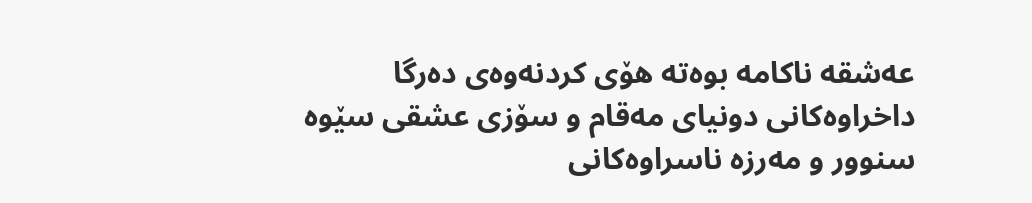عەشقە ناکامە بوەتە ھۆی کردنەوەی دەرگا داخراوەکانی دونیای مەقام و سۆزی عشقی سێوە سنوور و مەرزە ناسراوەکانی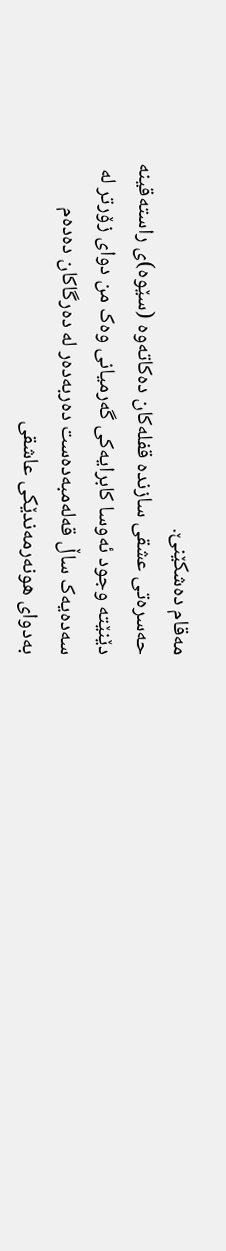مەقام دەشکێنێ.
حەسرەتی عشقی سازندە قفلەکان دەکاتەوە (سێوە)ی راستەقینە دێنێتە وجود ئەوسا کابرایەکی گەرمیانی وەک من دوای زۆرتر لە سەدەیەک ساڵ قەلەمبەدەست دەربەدەر لە دەرگاکان دەدەم بەدوای ھونەرمەندێکی عاشقی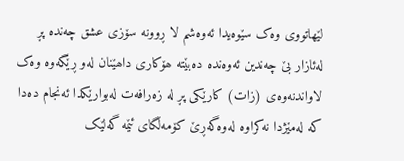لێھاتووی وەک سێوەیدا ئەوەشم لا ڕوونە سۆزی عشق چەندە پڕ لەئازار بێ چەندین ئەوەندە دەبێتە ھۆکاری داھێنان لەو ڕێگەوە وەک لاواندنەوەی (زات) کارێکی پڕ لە زەرافەت لەبوارێکدا ئەنجام دەدا کە لەمێژدا نەکراوە لەوەگەڕێ کۆمەڵگای ئێمە گەلێک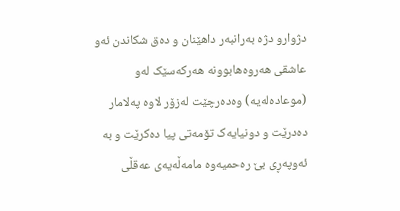دژوارو دژە بەرانبەر داھێنان و دەق شکاندن ئەو عاشقی ھەروەھابوونە ھەرکەسێک لەو (موعادەلەیە) وەدەرچێت لەزۆر لاوە پەلامار دەدرێت و دونیایەک تۆمەتی پیا دەکرێت و بە ئەوپەڕی بێ رەحمیەوە مامەڵەیەی عه‌قڵی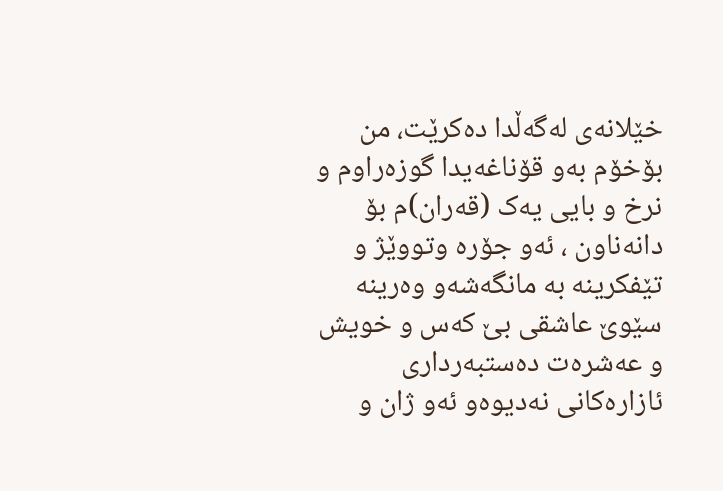خێلانەی لەگەڵدا دەکرێت، من بۆخۆم بەو قۆناغەیدا گوزەراوم و نرخ و بایی یەک (قەران)م بۆ دانەناون ، ئەو جۆرە وتووێژ و تێفکرینە بە مانگەشەو وەرینە سێوێ عاشقی بێ کەس و خویش و عەشرەت دەستبەرداری ئازارەکانی نەدیوەو ئەو ژان و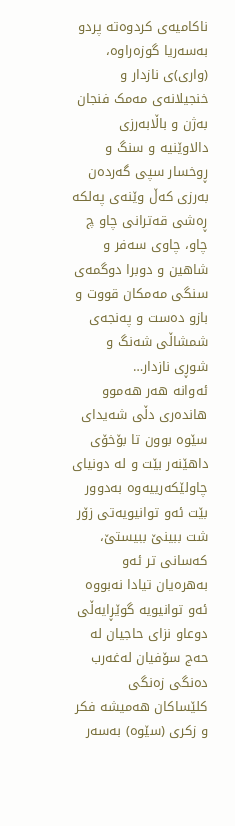ناکامیەی کردوەتە پردو بەسەریا گوزەراوە، (واری)ی نازدار و خنجیلانەی مەمک فنجان بەژن و باڵابەرزی دالاوێنیە و سنگ و ڕوخسار سپی گەردەن بەرزی کەڵ وێنەی پەلکە ڕەشی قەترانی چاو چ چاو، چاوی سەفر و شاھین و دوبرا دوگمەی سنگی مەمکان قووت و بازو دەست و پەنجەی شمشاڵی شەنگ و شوڕی نازدار…
ئەوانە ھەر ھەموو ھاندەری دڵی شەیدای سێوە بوون تا بۆخۆی داھێنەر بێت و لە دونیای چاولێکەرییەوە بەدوور بێت ئەو توانیویەتی زۆر شت ببینێ ببیستێ، کەسانی تر ئەو بەھرەیان تیادا نەبووە ئەو توانیویە گوێڕایەڵی دوعاو نزای حاجیان لە حەج سۆفیان لەغەرب دەنگی زەنگی کلێساکان ھەمیشە فکر و زکری (سێوە) بەسەر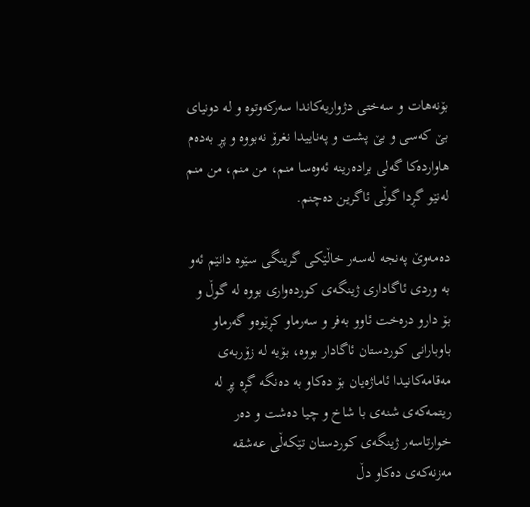بۆنەھات و سەختی دژواریەکاندا سەرکەوتوە و لە دونیای بێ کەسی و بێ پشت و پەناییدا نغرۆ نەبووە و پڕ بەدەم ھاواردەکا گەلی برادەرینە ئەوەسا منم، من منم، من منم لەنێو گڕدا گوڵی ئاگرین دەچنم.

دەمەوێ پەنجە لەسەر خاڵێکی گرینگی سێوە دانێم ئەو بە وردی ئاگاداری ژینگەی کوردەواری بووە لە گوڵ و بۆ دارو درەخت ئاوو بەفر و سەرماو کڕێوەو گەرماو باوبارانی کوردستان ئاگادار بووە، بۆیە لە زۆربەی مەقامەکانیدا ئاماژەیان بۆ دەکاو بە دەنگە گڕە پڕ لە ریتمەکەی شنەی با شاخ و چیا دەشت و دەر خوارتاسەر ژینگەی کوردستان تێکەڵی عەشقە مەزنەکەی دەکاو دڵ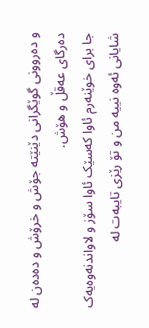و دەروونی گوێگرانی دێنێتە جۆش و خرۆش و دەدەن لە دەرگای عەقڵ و ھۆش.
جا برای خوێنەرم ئاوا کەسێک ئاوا سۆز و لاواندنەوەیەک شایانی ئەوە نییە من و تۆ رێزی تایبەت لە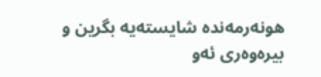ھونەرمەندە شایستەیە بگرین و بیرەوەری ئەو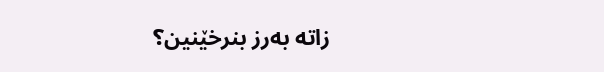زاتە بەرز بنرخێنین؟